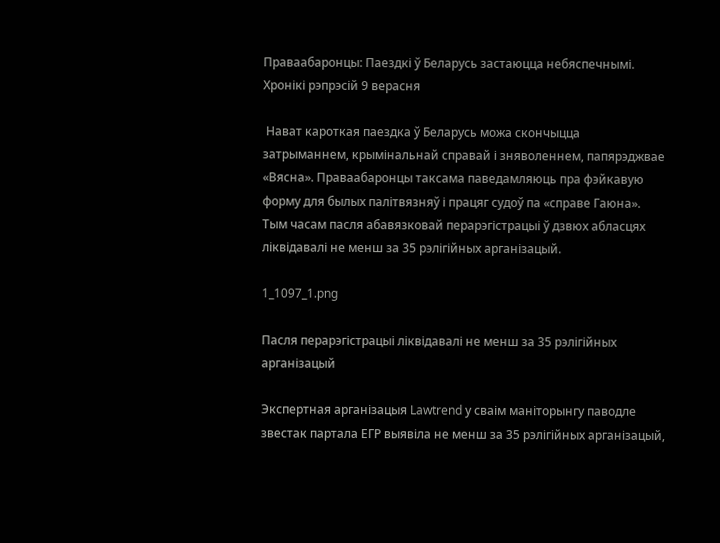Праваабаронцы: Паездкі ў Беларусь застаюцца небяспечнымі. Хронікі рэпрэсій 9 верасня

 Нават кароткая паездка ў Беларусь можа скончыцца затрыманнем, крымінальнай справай і зняволеннем, папярэджвае «Вясна». Праваабаронцы таксама паведамляюць пра фэйкавую форму для былых палітвязняў і працяг судоў па «справе Гаюна». Тым часам пасля абавязковай перарэгістрацыі ў дзвюх абласцях ліквідавалі не менш за 35 рэлігійных арганізацый.

1_1097_1.png

Пасля перарэгістрацыі ліквідавалі не менш за 35 рэлігійных арганізацый

Экспертная арганізацыя Lawtrend у сваім маніторынгу паводле звестак партала ЕГР выявіла не менш за 35 рэлігійных арганізацый,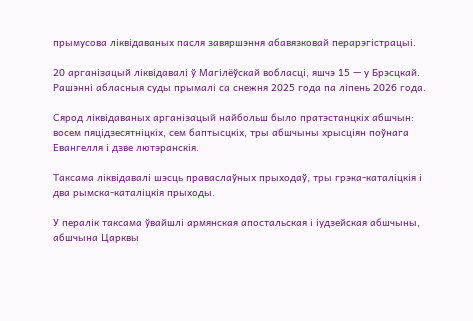прымусова ліквідаваных пасля завяршэння абавязковай перарэгістрацыі.

20 арганізацый ліквідавалі ў Магілёўскай вобласці, яшчэ 15 — у Брэсцкай. Рашэнні абласныя суды прымалі са снежня 2025 года па ліпень 2026 года.

Сярод ліквідаваных арганізацый найбольш было пратэстанцкіх абшчын: восем пяцідзесятніцкіх, сем баптысцкіх, тры абшчыны хрысціян поўнага Евангелля і дзве лютэранскія.

Таксама ліквідавалі шэсць праваслаўных прыходаў, тры грэка-каталіцкія і два рымска-каталіцкія прыходы.

У пералік таксама ўвайшлі армянская апостальская і іудзейская абшчыны, абшчына Царквы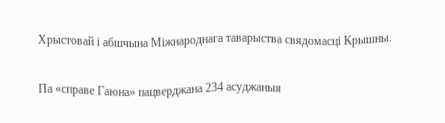Хрыстовай і абшчына Міжнароднага таварыства свядомасці Крышны.

Па «справе Гаюна» пацверджана 234 асуджаныя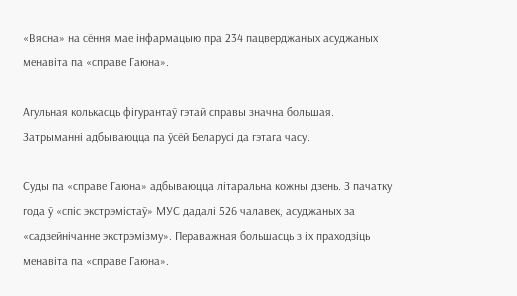«Вясна» на сёння мае інфармацыю пра 234 пацверджаных асуджаных менавіта па «справе Гаюна».

Агульная колькасць фігурантаў гэтай справы значна большая. Затрыманні адбываюцца па ўсёй Беларусі да гэтага часу.

Суды па «справе Гаюна» адбываюцца літаральна кожны дзень. З пачатку года ў «спіс экстрэмістаў» МУС дадалі 526 чалавек, асуджаных за «садзейнічанне экстрэмізму». Пераважная большасць з іх праходзіць менавіта па «справе Гаюна».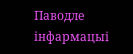Паводле інфармацыі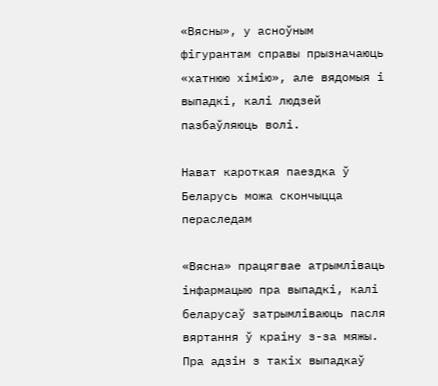«Вясны», у асноўным фігурантам справы прызначаюць «хатнюю хімію», але вядомыя і выпадкі, калі людзей пазбаўляюць волі.

Нават кароткая паездка ў Беларусь можа скончыцца пераследам

«Вясна» працягвае атрымліваць інфармацыю пра выпадкі, калі беларусаў затрымліваюць пасля вяртання ў краіну з-за мяжы. Пра адзін з такіх выпадкаў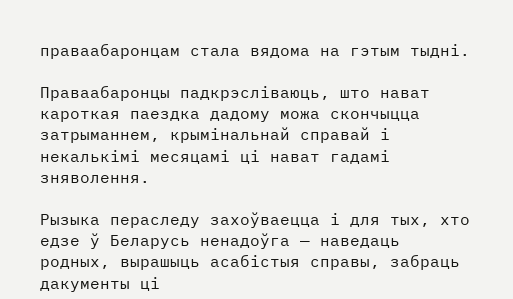праваабаронцам стала вядома на гэтым тыдні.

Праваабаронцы падкрэсліваюць, што нават кароткая паездка дадому можа скончыцца затрыманнем, крымінальнай справай і некалькімі месяцамі ці нават гадамі зняволення.

Рызыка пераследу захоўваецца і для тых, хто едзе ў Беларусь ненадоўга — наведаць родных, вырашыць асабістыя справы, забраць дакументы ці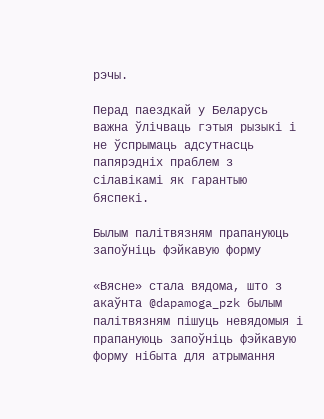рэчы.

Перад паездкай у Беларусь важна ўлічваць гэтыя рызыкі і не ўспрымаць адсутнасць папярэдніх праблем з сілавікамі як гарантыю бяспекі.

Былым палітвязням прапануюць запоўніць фэйкавую форму

«Вясне» стала вядома, што з акаўнта @dapamoga_pzk былым палітвязням пішуць невядомыя і прапануюць запоўніць фэйкавую форму нібыта для атрымання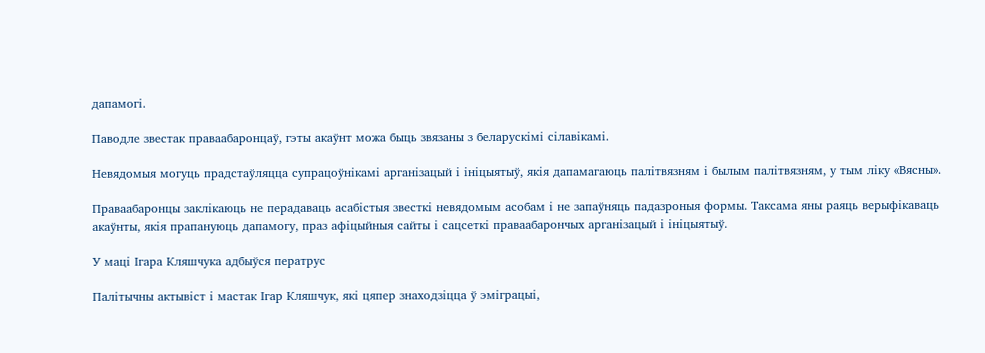дапамогі.

Паводле звестак праваабаронцаў, гэты акаўнт можа быць звязаны з беларускімі сілавікамі.

Невядомыя могуць прадстаўляцца супрацоўнікамі арганізацый і ініцыятыў, якія дапамагаюць палітвязням і былым палітвязням, у тым ліку «Вясны».

Праваабаронцы заклікаюць не перадаваць асабістыя звесткі невядомым асобам і не запаўняць падазроныя формы. Таксама яны раяць верыфікаваць акаўнты, якія прапануюць дапамогу, праз афіцыйныя сайты і сацсеткі праваабарончых арганізацый і ініцыятыў.

У маці Ігара Кляшчука адбыўся ператрус

Палітычны актывіст і мастак Ігар Кляшчук, які цяпер знаходзіцца ў эміграцыі,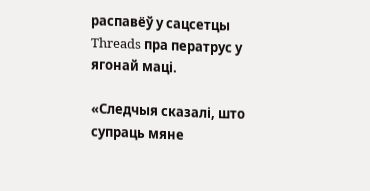распавёў у сацсетцы Threads пра ператрус у ягонай маці.

«Следчыя сказалі, што супраць мяне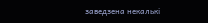заведзена некалькі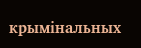крымінальных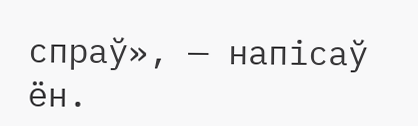спраў», — напісаў ён.